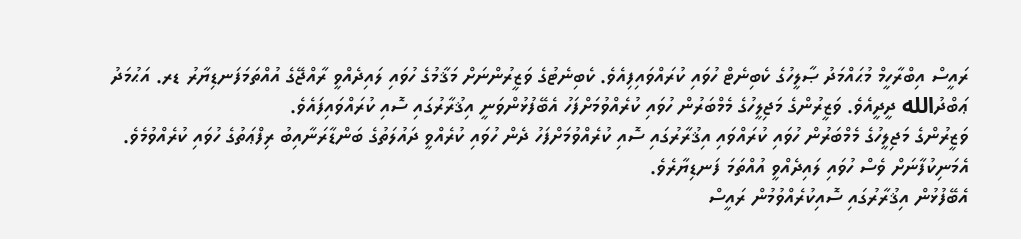ރައީސް އިބްރާހީމް މުޙައްމަދު ޞާލީހުގެ ކެބިނެޓް ހުވައި ކުރައްވައިފިއެވެ. ކެބިނެޓުގެ ވަޒީރުންނަށް މަޤާމުގެ ހުވައި ލައިދެއްވީ ރާއްޖޭގެ އުއްތަމަފަނޑިޔާރު ޑރ. އަޙުމަދު ޢަބްދުالله ދީދީއެވެ. ވަޒީރުންގެ މަޖިލީހުގެ މެމްބަރުން ހުވައި ކުރެއްވުމަށްފަހު އެބޭފުޅުންވަނީ އިޤުރާރުގައި ސޮއި ކުރައްވައިފައެވެ.
ވަޒީރުންގެ މަޖިލީހުގެ މެމްބަރުން ހުވައި ކުރައްވައި އިޤުރާރުގައި ސޮއި ކުރެއްވުމަށްފަހު ދެން ހުވައި ކުރެއްވީ ދައުލަތުގެ ބަންޑާރަނާއިބު ރިފްޢަތުގެ ހުވައި ކުރެއްވުމެވެ. އެމަނިކުފާނަށް ވެސް ހުވައި ލައިދެއްވީ އުއްތަމަ ފަނޑިޔާރެވެ.
އެބޭފުޅުން އިޤުރާރުގައި ސޮއިކުރެއްވުމުން ރައީސް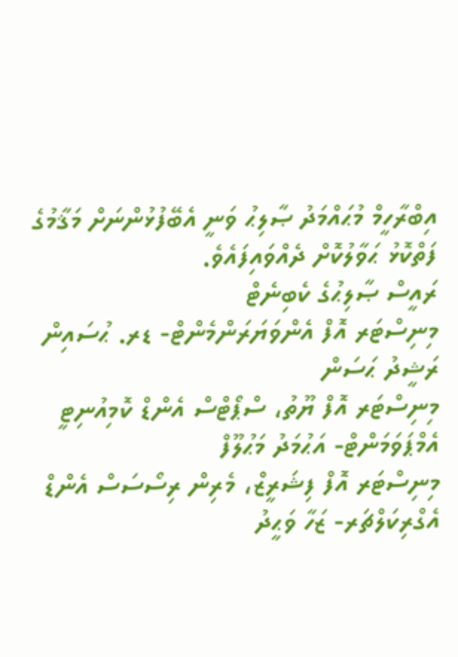އިބްރާހީމް މުޙައްމަދު ޞާލިޙު ވަނީ އެބޭފުޅުންނަށް މަޤާމުގެ ފަތްކޮޅު ޙަވާލުކޮށް ދެއްވައިފައެވެ.
ރައީސް ޞާލިޙުގެ ކެބިނެޓް
މިނިސްޓަރ އޮފް އެންވަޔަރަންމެންޓް- ޑރ. ޙުސައިން ރަޝީދު ޙަސަން
މިނިސްޓަރ އޮފް ޔޫތު، ސްޕޯޓްސް އެންޑް ކޮމިއުނިޓީ އެމްޕަވަމަންޓް- އަޙުމަދު މަޙުލޫފް
މިނިސްޓަރ އޮފް ފިޝަރީޒް، މެރިން ރިސޯސަސް އެންޑް އެގްރިކަލްޗަރ- ޒަހާ ވަޙީދު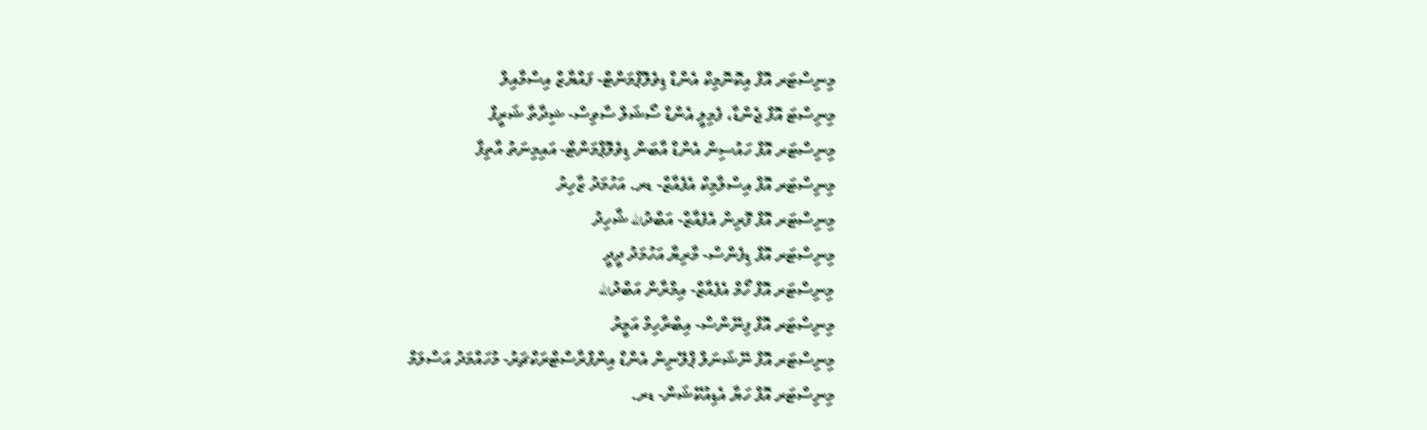މިނިސްޓަރ އޮފް އިކޮނޮމިކް އެންޑް ޑިވެލޮޕްމަންޓް- ފައްޔާޒް އިސްމާއިލް
މިނިސްޓަ އޮފް ޖެންޑާ، ފެމިލީ އެންޑް ސޯޝަލް ސާވިސް- ޝިދާތާ ޝަރީފް
މިނިސްޓަރ އޮފް ހައުސިން އެންޑް އާބަން ޑިވެލޮޕްމަންޓް- އައިމިނަތު އާތިފާ
މިނިސްޓަރ އޮފް އިސްލާމިކް އެފެއާޒް- ޑރ. އަހުމަދު ޒާހިރު
މިނިސްޓަރ އޮފް ފޮރިން އެފެއާޒް- އަބްދުالله ޝާހިދު
މިނިސްޓަރ އޮފް ޑިފެންސް- މާރިޔާ އަހުމަދު ދީދީ
މިނިސްޓަރ އޮފް ހޯމް އެފެއާޒް- އިމްރާން އަބްދުالله
މިނިސްޓަރ އޮފް ފިނޭންސް- އިބްރާހިމް އަމީރު
މިނިސްޓަރ އޮފް ނޭޝަނަލް ޕްލޭނިން އެންޑް އިންފްރާސްޓްރަކްޗަރު- މުހައްމަދު އަސްލަމް
މިނިސްޓަރ އޮފް ހަޔާ އެޑިއުކޭޝަން- ޑރ.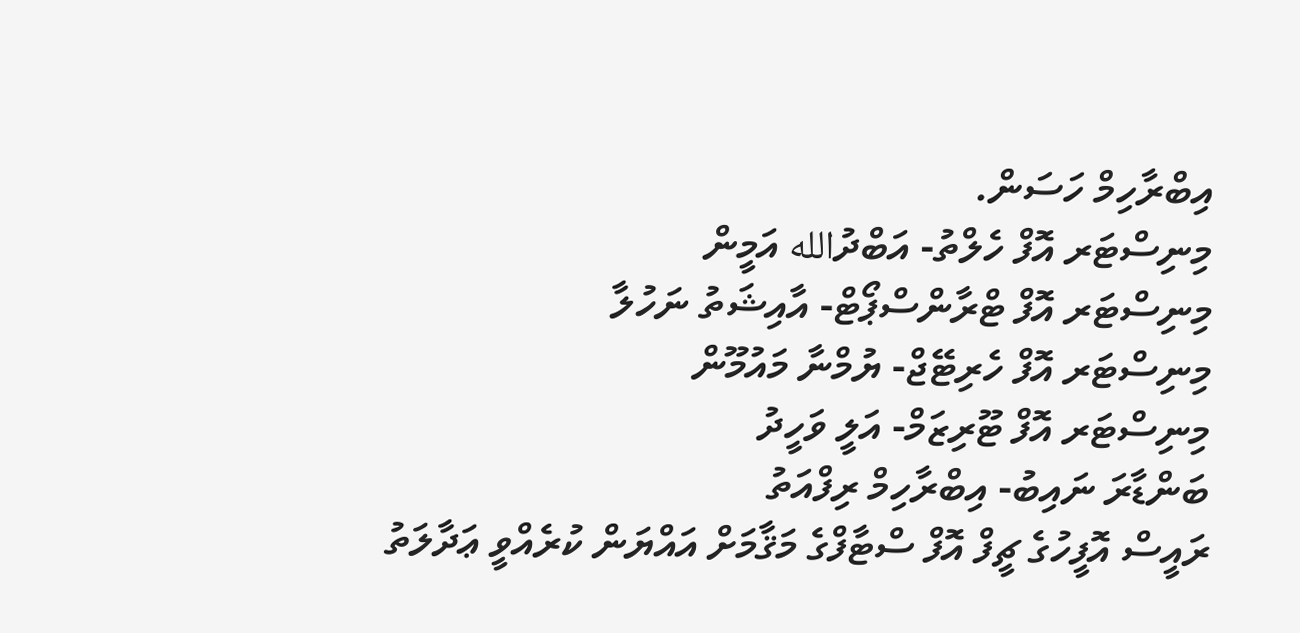އިބްރާހިމް ހަސަން.
މިނިސްޓަރ އޮފް ހެލްތު- އަބްދުالله އަމީން
މިނިސްޓަރ އޮފް ޓްރާންސްޕޯޓް- އާއިޝަތު ނަހުލާ
މިނިސްޓަރ އޮފް ހެރިޓޭޖް- ޔުމްނާ މައުމޫން
މިނިސްޓަރ އޮފް ޓޫރިޒަމް- އަލީ ވަހީދު
ބަންޑާރަ ނައިބު- އިބްރާހިމް ރިފްއަތު
ރައީސް އޮފީހުގެ ޗީފް އޮފް ސްޓާފްގެ މަޤާމަށް އައްޔަން ކުރެއްވީ ޢަދާލަތު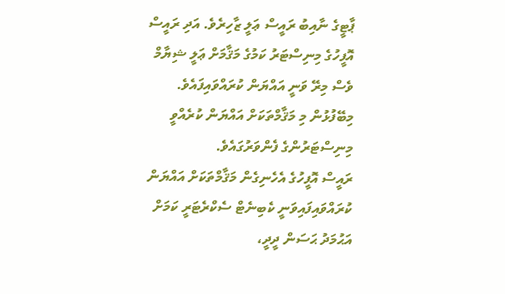ޕާޓީގެ ނާއިބު ރައީސް ޢަލީ ޒާހިރެވެ. އަދި ރައީސް އޮފީހުގެ މިނިސްޓަރު ކަމުގެ މަޤާމަށް ޢަލީ ޝިޔާމް ވެސް މިރޭ ވަނީ އައްޔަން ކުރައްވައިފައެވެ. މިބޭފުޅުން މި މަޤާމްތަކަށް އައްޔަން ކުރެއްވީ މިނިސްޓަރުންގެ ފެންވަރުގައެވެ.
ރައީސް އޮފީހުގެ އެހެނިގެން މަޤާމްތަކަށް އައްޔަން ކުރައްވައިފައިވަނީ ކެބިނެޓް ސެކްރެޓަރީ ކަމަށް އަޙުމަދު ޙަސަން ދީދީ،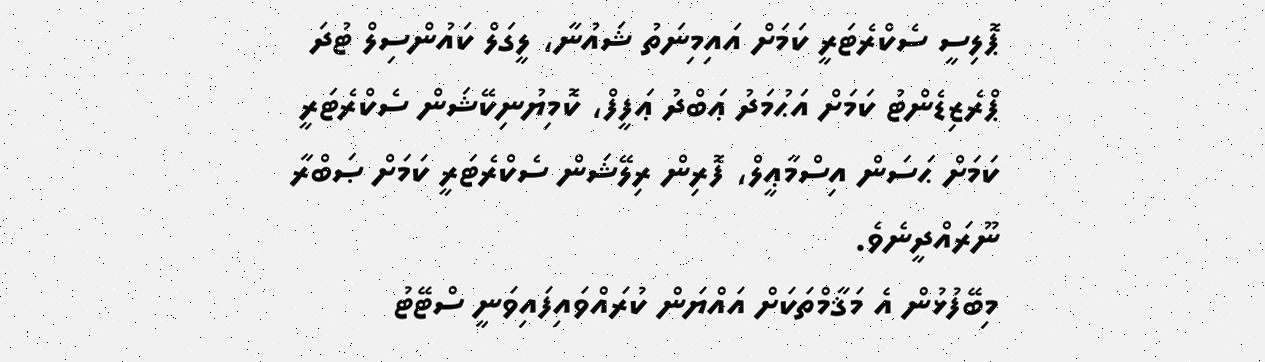ޕޮލިސީ ސެކްރެޓަރީ ކަމަށް އައިމިނަތު ޝައުނާ، ލީގަލް ކައުންސިލް ޓުދަ ޕްރެޒިޑެންޓު ކަމަށް އަޙުމަދު ޢަބްދު ޢަފީފް، ކޮމިޔުނިކޭޝަން ސެކްރެޓަރީ ކަމަށް ޙަސަން އިސްމާޢީލް، ފޮރިން ރިލޭޝަން ސެކްރެޓަރީ ކަމަށް ޞަބްރާ ނޫރައްދީނެވެ.
މިބޭފުޅުން އެ މަޤާމްތަކަށް އައްޔަން ކުރައްވައިފައިވަނީ ސްޓޭޓު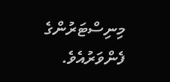މިނިސްޓަރުންގެ ފެންވަރުއެވެ.